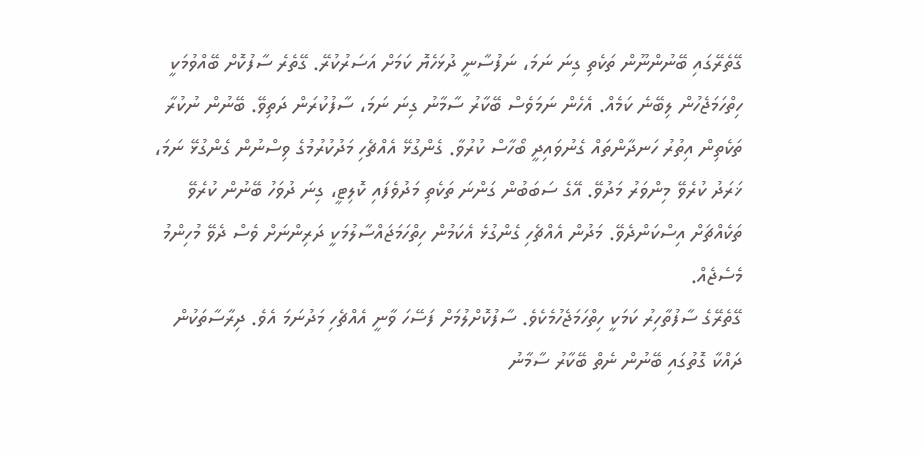ގޭތެރޭގައި ބޭނުންނޫން ތަކެތި ގިނަ ނަމަ، ނަފުސާނީ ދުޅަހެޔޮ ކަމަށް އަސަރުކުރޭ. ގޭތެރެ ސާފުކޮށް ބޭއްވުމަކީ ހިތްހަމަޖެހުން ލިބޭނެ ކަމެއް. އެހެން ނަމަވެސް ބޭކާރު ސާމާނު ގިނަ ނަމަ، ސާފުކުރަން ދަތިވޭ. ބޭނުން ނުކުރާ ތަކެތިން އިތުރު ހަނދާންތައް ގެނުވައިދީ ބޯހާސް ކުރުވާ. ގެންގުޅޭ އެއްޗެހި މަދުކުރުމުގެ ވިސްނުން ގެންގުޅޭ ނަމަ، ޚަރަދު ކުރެވޭ މިންވަރު މަދުވޭ. އޭގެ ސަބަބުން ގަންނަ ތަކެތި މަދުވެފައި ކޮލިޓީ، ގިނަ ދުވަހު ބޭނުން ކުރެވޭ ތަކެއްޗަށް އިސްކަންދެވޭ. މަދުން އެއްޗެހި ގެންގުޅެ އެކަމުން ހިތްހަމަޖައްސާލުމަކީ ދަރިންނަށް ވެސް ދެވޭ މުހިންމު މެސެޖެއް.
ގޭތެރޭގެ ސާފުތާހިރު ކަމަކީ ހިތްހަމަޖެހުމެކެވެ. ސާފުކޮށްލުމަށް ފަސޭހަ ވާނީ އެއްޗެހި މަދުނަމަ އެވެ. ދިރާސާތަކުން ދައްކާ ގޮތުގައި ބޭނުން ނެތް ބޭކާރު ސާމާނު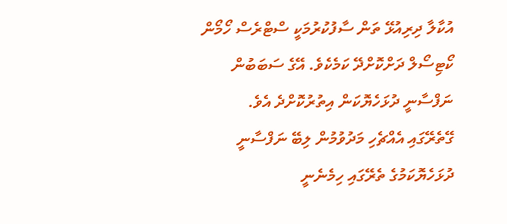އުކާލާ ދިރިއުޅޭ ތަން ސާފުކުރުމަކީ ސްޓްރެސް ހޯމޯން ކޯޓިސޯލް ދަށްކޮށްދޭ ކަމެކެވެ. އޭގެ ސަބަބުން ނަފްސާނީ ދުޅަހެޔޮކަން އިތުރުކޮށްދެ އެވެ.
ގޭތެރޭގައި އެއްޗެހި މަދުވުމުން ލިބޭ ނަފްސާނީ ދުޅަހެޔޮކަމުގެ ތެރޭގައި ހިމެނެނީ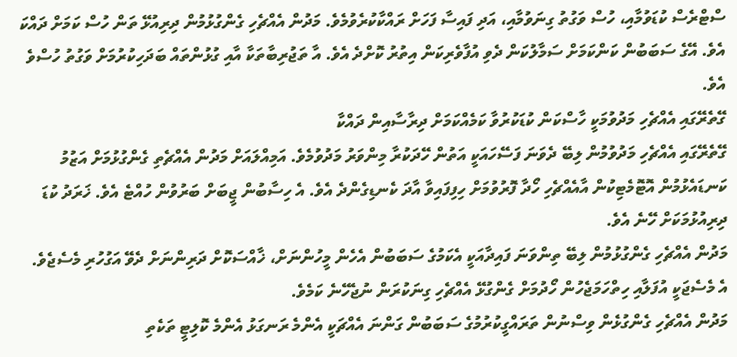ސްޓްރެސް ކުޑަވުމާއި، ހުސް ވަގުތު ގިނަވުމާއި، އަދި ފައިސާ ފަހަށް ރައްކާކުރެވުމެވެ. މަދުން އެއްޗެހި ގެންގުޅުމުން ދިރިއުޅޭ ތަން ހުސް ކަމަށް ދައްކަ އެވެ. އޭގެ ސަބަބުން ކަންކަމަށް ސަމާލުކަން ދެވި އުފާވެރިކަން އިތުރު ކޮށްދެ އެވެ. އާ ތަޖުރިބާތަކާ އާއި ގުޅުންތައް ބަދަހިކުރުމަށް ވަގުތު ހުސްވެ އެވެ.
ގޭތެރޭގައި އެއްޗެހި މަދުވުމަކީ ހާސްކަން ކުޑަކުރުވާ ކަމެއްކަމަށް ދިރާސާއިން ދައްކާ
ގޭތެރޭގައި އެއްޗެހި މަދުވުމުން ލިބޭ ދެވަނަ ފަސޭހައަކީ އަތުން ހޭދަކުރާ މިންވަރު މަދުވުމެވެ. އަމިއްލައަށް މަދުން އެއްޗެތި ގެންގުޅުމަށް އަޒުމު ކަނޑައެޅުމުން އޮޓޮމެޓިކުން އާއެއްޗެހި ހޯދާ ފޮރުވުމަށް ހިފިފައިވާ އާދަ ކެނޑިގެންދެ އެވެ. އެ ހިސާބުން ޖީބަށް ބަރުވުން ހުއްޓެ އެވެ. ޚަރަދު ކުޑަ ދިރިއުޅުމަކަށް ހޭނެ އެވެ.
މަދުން އެއްޗެހި ގެންގުޅުމުން ލިބޭ ތިންވަނަ ފައިދާއަކީ އެކަމުގެ ސަބަބުން އެހެން މީހުންނަށް، ޚާއްސަކޮށް ދަރިންނަށް ދެވޭ އަގުހުރި މެސެޖެވެ. އެ މެސެޖަކީ އުފަލާއި ހިތްހަމަޖެހުން ހޯދުމަށް ގެންގުޅޭ އެއްޗެހި ގިނަކުރަން ނުޖެހޭނެ ކަމެވެ.
މަދުން އެއްޗެހި ގެންގުޅެން ވިސްނުން ތަރައްގީކުރުމުގެ ސަބަބުން ގަންނަ އެއްޗަކީ އެންމެ ރަނގަޅު އެންމެ ކޮލިޓީ ތަކެތި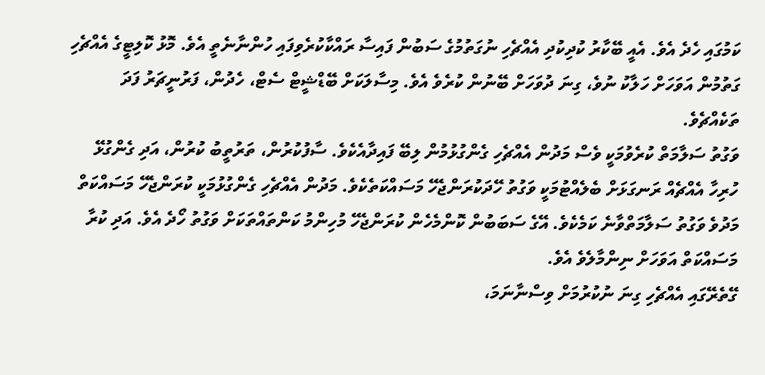ކަމުގައި ހެދެ އެވެ. އެއީ ބޭކާރު ކުދިކުދި އެއްޗެހި ނުގަތުމުގެ ސަބުން ފައިސާ ރައްކާކުރެވިފައި ހުންނާނެތީ އެވެ. މޮޅު ކޮލިޓީގެ އެއްޗެހި ގަތުމުން އަވަހަށް ހަލާކު ނުވެ، ގިނަ ދުވަހަށް ބޭނުން ކުރެވެ އެވެ. މިސާލަކަށް ބޭޑްޝީޓް ސެޓް، ހެދުން، ފަރުނީޗަރު ފަދަ ތަކެއްޗެވެ.
ވަގުތު ސަލާމަތް ކުރެވުމަކީ ވެސް މަދުން އެއްޗެހި ގެންގުޅުމުން ލިބޭ ފައިދާއެކެވެ. ސާފުކުރުން، ތަރުތީބު ކުރުން، އަދި ގެންގުޅޭ ހުރިހާ އެއްޗެއް ރަނގަޅަށް ބެލެއްޓުމަކީ ވަގުތު ހޭދަކުރަންޖެހޭ މަސައްކަތެކެވެ. މަދުން އެއްޗެހި ގެންގުޅުމަކީ ކުރަންޖެހޭ މަސައްކަތް މަދުވެ ވަގުތު ސަލާމަތްވާނެ ކަމެކެވެ. އޭގެ ސަބަބުން ކޮންމެހެން ކުރަންޖެހޭ މުހިންމު ކަންތައްތަކަށް ވަގުތު ހޯދެ އެވެ. އަދި ކުރާ މަސައްކަތް އަވަހަށް ނިންމާލެވެ އެވެ.
ގޭތެރޭގައި އެއްޗެހި ގިނަ ނުކުރުމަށް ވިސްނާނަމަ،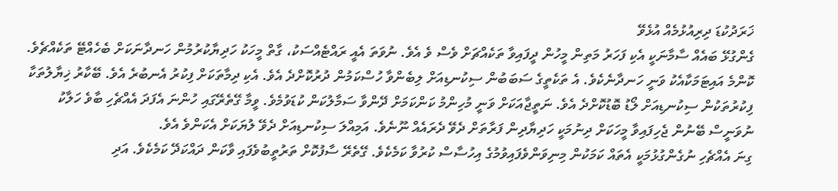ޚަރަދުކުޑަ ދިރިއުޅުމެއް އުޅެވޭ
ގެންގުޅޭ ބައެއް ސާމާނަކީ އެކި ފަހަރު މަތިން މީހުން ދީފައިވާ ތަކެއްޗަށް ވެސް ވެ އެވެ. ނުވަތަ އެއީ ރައްޓެއްސަކު، ގާތް މީހަކު ހަދިޔާކުރުމުން ހަނދާނަކަށް ބެހެއްޓޭ ތަކެއްޗެވެ. ކޮންމެ އައިޓަމަކާއެކު ވަނީ ހަނދާނެކެވެ. އެ ތަކެތީގެ ސަބަބުން ސިކުނޑިއަށް ލިބެންވާ ހުސްކަމުން ދުރުކޮށްދެ އެވެ. އެކި ދިމާތަކަށް ފިކުރު އެނބުރެ އެވެ. ބޭކާރު ޚިޔާލުތަކާ ފިކުރުތަކުން ސިކުނޑިއަށް ލޯޑު ބޮޑުކޮށްދެ އެވެ. ނަތީޖާއަކަށް ވަނީ މުހިންމު ކަންކަމަށް ދޭންވާ ސަމާލުކަން ކުޑަވުމެވެ. ވީމާ ގޭތެރޭގައި ހުންނަ އެފަދަ އެއްޗެހި ބާވެ ހަލާކު ނުވަނީސް ބޭނުން ޖެހިފައިވާ މީހަކަށް ދިނުމަކީ ހަދިޔާދިން ފަރާތަށް ދެވޭ ދެރައެއް ނޫނެވެ. އަމިއްލަ ސިކުނޑިއަށް ދެވޭ ލުޔަކަށް އެކަންވެ އެވެ.
ގިނަ އެއްޗެހި ނުގެންގުޅުމަކީ އެތައް ކަމަކުން މިނިވަންވެފައިވުމުގެ އިހުސާސް ކުރުވާ ކަމެކެވެ. ގޭތެރޭ ސާފުކޮށް ތަރުތީބުވެފައި ވާކަން ދައްކަދޭ ކަމެކެވެ. އަދި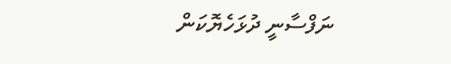ނަފްސާނީ ދުޅަހެޔޮކަން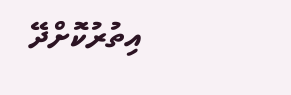އިތުރުކޮށްދޭ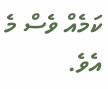ކަމެއް ވެސް މެ އެވެ.